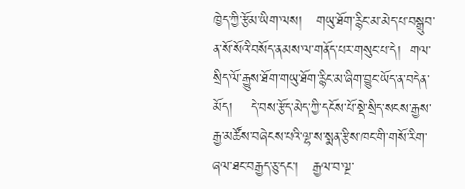ཁྱེད་ཀྱི་རྩོམ་ཡིག་ལས།   གཡུ་ཐོག་རྙིང་མ་མེད་པ་བསྒྲུབ་ན་སོ་སོའི་བསོད་ནམས་ལ་གནོད་པར་གསུང་པ་དེ།  གལ་སྲིད་ལོ་རྒྱུས་ཐོག་གཡུ་ཐོག་རྙིང་མ་ཞིག་བྱུང་ཡོད་ན་བདེན་མོད།    དེ་བས་རྩོད་མེད་ཀྱི་དངོས་པོ་སྡེ་སྲིད་སངས་རྒྱས་རྒྱ་མཚོས་བཞེངས་པའི་ལྷ་ས་སྨན་རྩིས་ཁང་གི་གསོ་རིག་ཞལ་ཐང་བརྒྱད་ཅུ་དང་།   རྒྱལ་བ་ལྔ་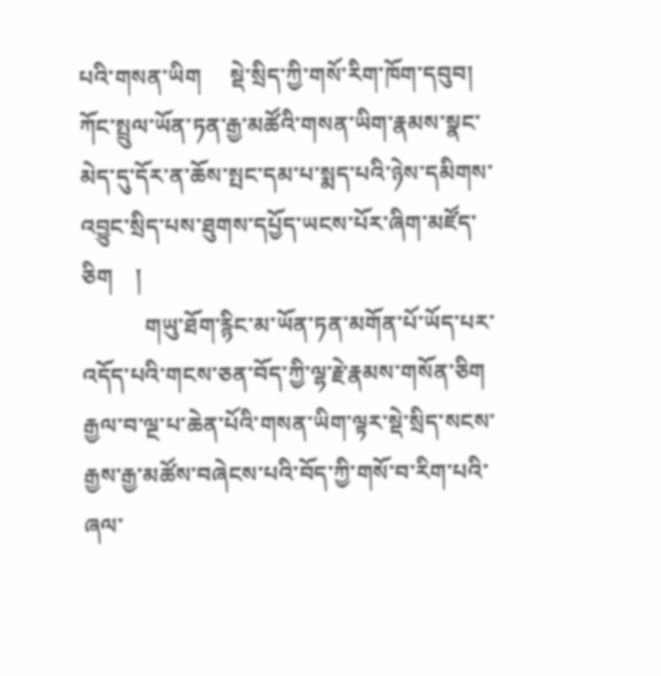པའི་གསན་ཡིག     སྡེ་སྲིད་ཀྱི་གསོ་རིག་ཁོག་དབུབ།   ཀོང་སྤྲུལ་ཡོན་ཏན་རྒྱ་མཚོའི་གསན་ཡིག་རྣམས་སྣང་མེད་དུ་དོར་ན་ཆོས་སྤང་དམ་པ་སྨད་པའི་ཉེས་དམིགས་འབྱུང་སྲིད་པས་ཐུགས་དཔྱོད་ཡངས་པོར་ཞིག་མཛོད་ཅིག    །
           གཡུ་ཐོག་རྙིང་མ་ཡོན་ཏན་མགོན་པོ་ཡོད་པར་འདོད་པའི་གངས་ཅན་བོད་ཀྱི་ལྷ་རྗེ་རྣམས་གསོན་ཅིག    རྒྱལ་བ་ལྔ་པ་ཆེན་པོའི་གསན་ཡིག་ལྟར་སྡེ་སྲིད་སངས་རྒྱས་རྒྱ་མཚོས་བཞེངས་པའི་བོད་ཀྱི་གསོ་བ་རིག་པའི་ཞལ་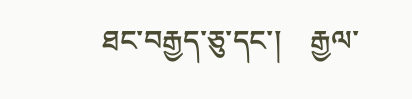ཐང་བརྒྱད་ཅུ་དང་།    རྒྱལ་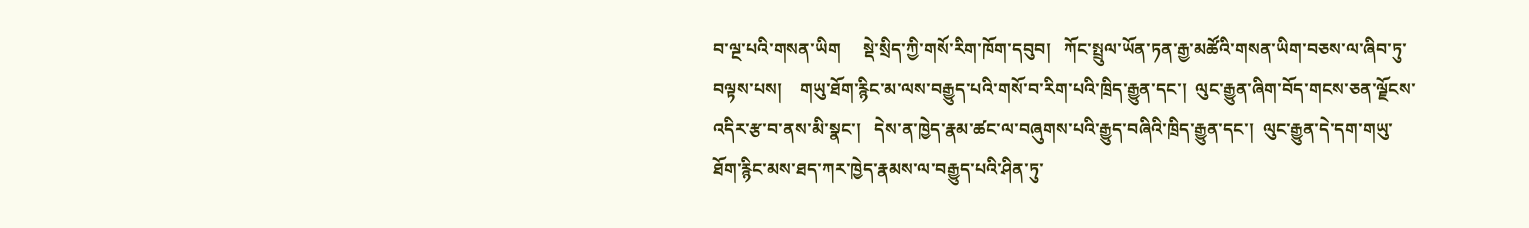བ་ལྔ་པའི་གསན་ཡིག     སྡེ་སྲིད་ཀྱི་གསོ་རིག་ཁོག་དབུབ།   ཀོང་སྤྲུལ་ཡོན་ཏན་རྒྱ་མཚོའི་གསན་ཡིག་བཅས་ལ་ཞིབ་ཏུ་བལྟས་པས།    གཡུ་ཐོག་རྙིང་མ་ལས་བརྒྱུད་པའི་གསོ་བ་རིག་པའི་ཁྲིད་རྒྱུན་དང་།  ལུང་རྒྱུན་ཞིག་བོད་གངས་ཅན་ལྗོངས་འདིར་རྩ་བ་ནས་མི་སྣང་།   དེས་ན་ཁྱེད་རྣམ་ཚང་ལ་བཞུགས་པའི་རྒྱུད་བཞིའི་ཁྲིད་རྒྱུན་དང་།  ལུང་རྒྱུན་དེ་དག་གཡུ་ཐོག་རྙིང་མས་ཐད་ཀར་ཁྱེད་རྣམས་ལ་བརྒྱུད་པའི་ཤིན་ཏུ་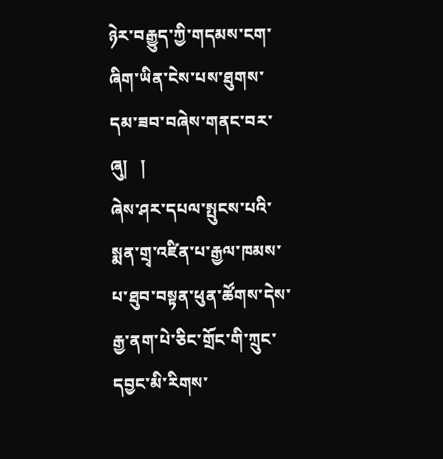ཉེར་བརྒྱུད་ཀྱི་གདམས་ངག་ཞིག་ཡིན་ངེས་པས་ཐུགས་དམ་ཟབ་བཞེས་གནང་བར་ཞུ།   །
ཞེས་ཤར་དཔལ་སྤུངས་པའི་སྨན་གྲྭ་འཛིན་པ་རྒྱལ་ཁམས་པ་ཐུབ་བསྟན་ཕུན་ཚོགས་དེས་རྒྱ་ནག་པེ་ཅིང་གྲོང་གི་ཀྲུང་དབྱང་མི་རིགས་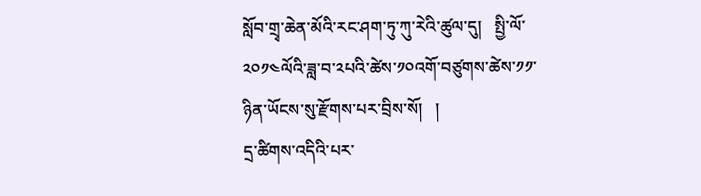སློབ་གྲྭ་ཆེན་མོའི་རང་ཤག་ཏུ་ཀུ་རེའི་ཚུལ་དུ།   སྤྱི་ལོ་༢༠༡༤ལོའི་ཟླ་བ་༢པའི་ཚེས་༡༠འགོ་བཙུགས་ཚེས་༡༡་ཉིན་ཡོངས་སུ་རྫོགས་པར་བྲིས་སོ།   །
དྲ་ཚིགས་འདིའི་པར་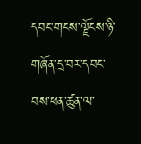དབང་གངས་ལྗོངས་ཉི་གཞོན་དྲ་བར་དབང་བས་ཕན་ཚུན་ལ་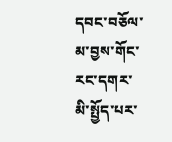དབང་བཅོལ་མ་བྱས་གོང་རང་དགར་མི་སྤྱོད་པར་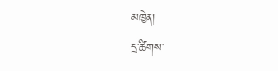མཁྱེན།
དྲ་ཚིགས་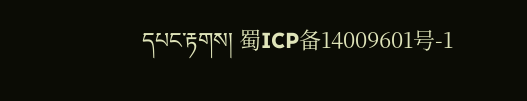དཔང་རྟགས། 蜀ICP备14009601号-1